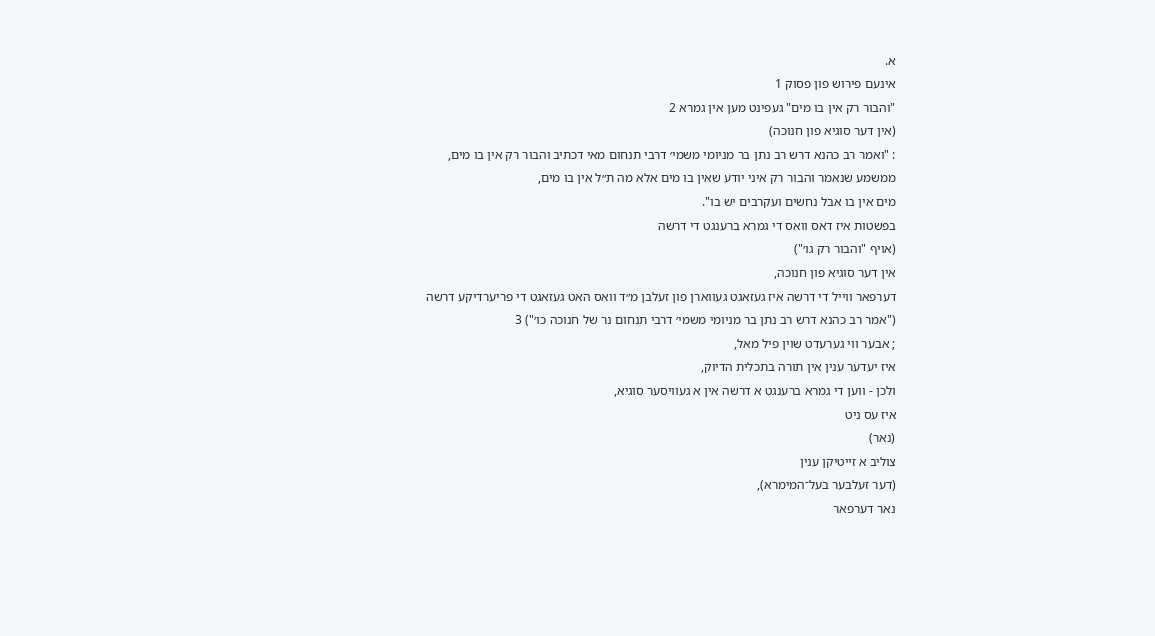א.
אינעם פירוש פון פסוק 1
"והבור רק אין בו מים" געפינט מען אין גמרא 2
(אין דער סוגיא פון חנוכה)
: "ואמר רב כהנא דרש רב נתן בר מניומי משמי׳ דרבי תנחום מאי דכתיב והבור רק אין בו מים,
ממשמע שנאמר והבור רק איני יודע שאין בו מים אלא מה ת״ל אין בו מים,
מים אין בו אבל נחשים ועקרבים יש בו".
בפשטות איז דאס וואס די גמרא ברענגט די דרשה
(אויף "והבור רק גו׳")
אין דער סוגיא פון חנוכה,
דערפאר ווייל די דרשה איז געזאגט געווארן פון זעלבן מ״ד וואס האט געזאגט די פריערדיקע דרשה
("אמר רב כהנא דרש רב נתן בר מניומי משמי׳ דרבי תנחום נר של חנוכה כו׳") 3
; אבער ווי גערעדט שוין פיל מאל,
איז יעדער ענין אין תורה בתכלית הדיוק,
ולכן - ווען די גמרא ברענגט א דרשה אין א געוויסער סוגיא,
איז עס ניט
(נאר)
צוליב א זייטיקן ענין
(דער זעלבער בעל־המימרא),
נאר דערפאר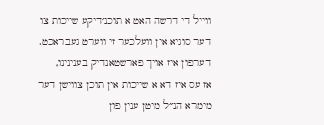ווייל די דרשה האט א תוכנ׳דיקע שייכות צו דער סוגיא אין וועלכער זי ווערט געבראכט.
דערפון איז אויך פארשטאנדיק בענינינו,
אז עס איז דא א שייכות אין תוכן צווישן דער מימרא הנ״ל מיטן ענין פון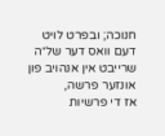חנוכה; ובפרט לויט דעם וואס דער של״ה שרייבט אין אנהויב פון אונזער פרשה,
אז די פרשיות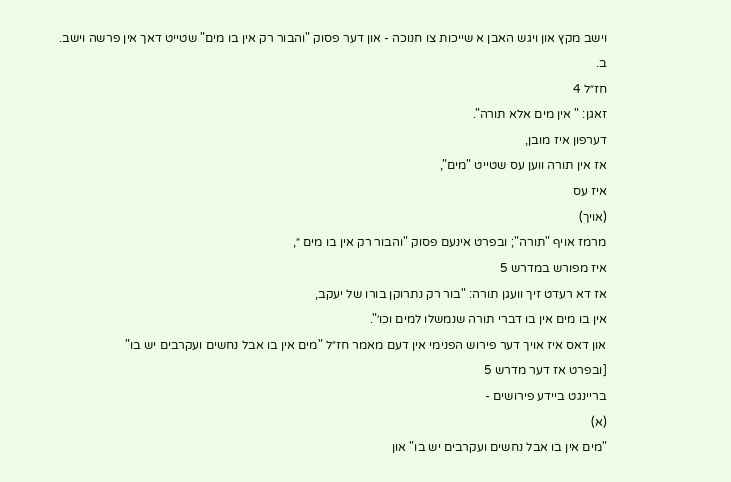וישב מקץ און ויגש האבן א שייכות צו חנוכה - און דער פסוק "והבור רק אין בו מים" שטייט דאך אין פרשה וישב.
ב.
חז״ל 4
זאגן: " אין מים אלא תורה".
דערפון איז מובן,
אז אין תורה ווען עס שטייט "מים",
איז עס
(אויך)
מרמז אויף "תורה"; ובפרט אינעם פסוק "והבור רק אין בו מים ״,
איז מפורש במדרש 5
אז דא רעדט זיך וועגן תורה: "בור רק נתרוקן בורו של יעקב,
אין בו מים אין בו דברי תורה שנמשלו למים וכו׳".
און דאס איז אויך דער פירוש הפנימי אין דעם מאמר חז״ל "מים אין בו אבל נחשים ועקרבים יש בו"
[ובפרט אז דער מדרש 5
בריינגט ביידע פירושים -
(א)
"מים אין בו אבל נחשים ועקרבים יש בו" און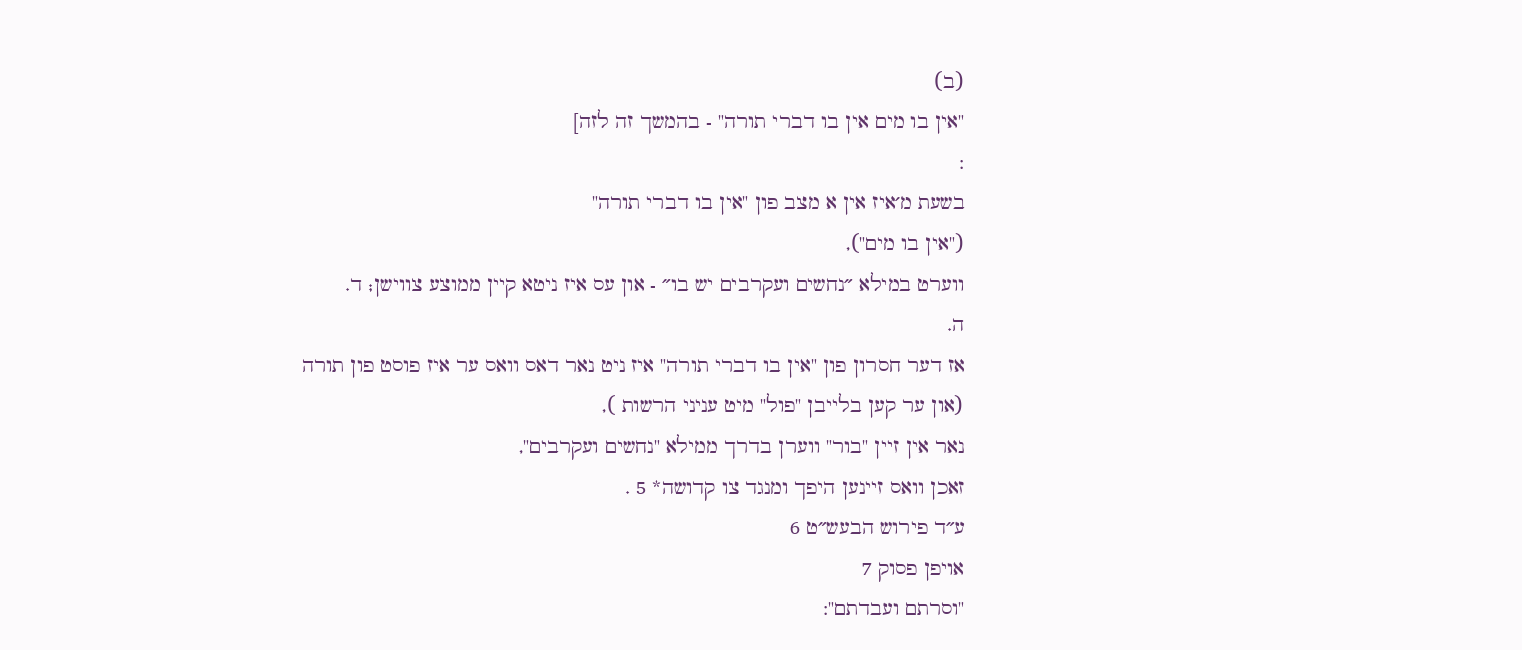(ב)
"אין בו מים אין בו דברי תורה" - בהמשך זה לזה]
:
בשעת מ׳איז אין א מצב פון "אין בו דברי תורה"
("אין בו מים"),
ווערט במילא ״נחשים ועקרבים יש בו״ - און עס איז ניטא קיין ממוצע צווישן; ד.
ה.
אז דער חסרון פון "אין בו דברי תורה" איז ניט נאר דאס וואס ער איז פוסט פון תורה
(און ער קען בלייבן "פול" מיט עניני הרשות ),
נאר אין זיין "בור" ווערן בדרך ממילא "נחשים ועקרבים",
זאכן וואס זיינען היפך ומנגד צו קדושה* 5 .
ע״ד פירוש הבעש״ט 6
אויפן פסוק 7
"וסרתם ועבדתם":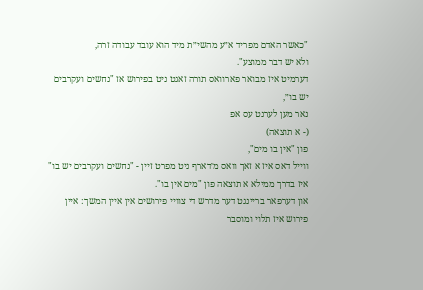"כאשר האדם מפריד א״ע מהשי״ת מיד הוא עובד עבודה זרה,
ולא יש דבר ממוצע".
דערמיט איז מבואר פארוואס תורה זאגט ניט בפירוש אז "נחשים ועקרבים יש בו״,
נאר מען לערנט עס אפ
(- א תוצאה)
פון "אין בו מים",
ווייל דאס איז א זאך וואס מ׳דארף ניט מפרט זיין - "נחשים ועקרבים יש בו" איז בדרך ממילא א תוצאה פון "מים אין בו".
און דערפאר בריינגט דער מדרש די צוויי פירושים אין איין המשך: איין פירוש איז תלוי ומוסבר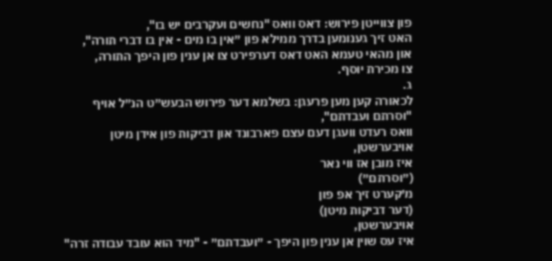פון צווייטן פירוש: דאס וואס "נחשים ועקרבים יש בו",
האט זיך גענומען בדרך ממילא פון ״אין בו מים - אין בו דברי תורה",
און מהאי טעמא האט דאס דערפירט צו אן ענין פון היפך התורה,
צו מכירת יוסף.
ג.
לכאורה קען מען פרעגן: בשלמא דער פירוש הבעש״ט הנ״ל אויף "וסרתם ועבדתם",
וואס רעדט וועגן דעם עצם פארבונד און דביקות פון אידן מיטן אויבערשטן,
איז מובן אז ווי נאר
(״וסרתם״)
מ׳קערט זיך אפ פון
(דער דביקות מיטן)
אויבערשטן,
איז עס שוין אן ענין פון היפך - ״ועבדתם״ - "מיד הוא עובד עבודה זרה"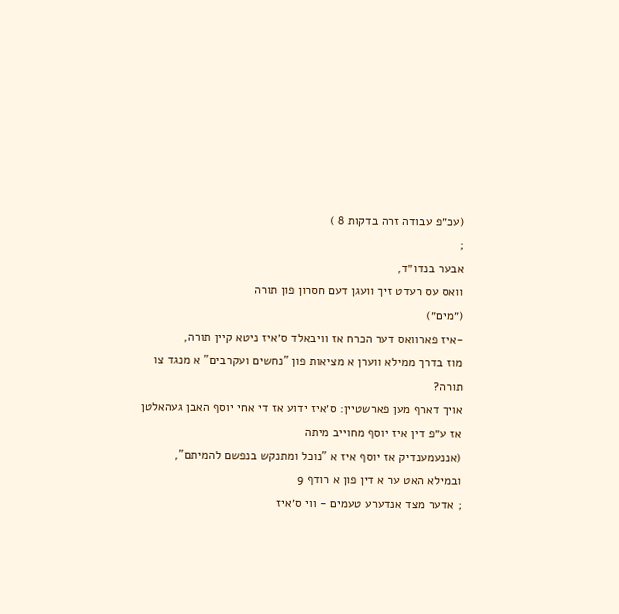(עכ״פ עבודה זרה בדקות 8 )
;
אבער בנדו״ד,
וואס עס רעדט זיך וועגן דעם חסרון פון תורה
(״מים״)
-איז פארוואס דער הכרח אז וויבאלד ס׳איז ניטא קיין תורה,
מוז בדרך ממילא ווערן א מציאות פון "נחשים ועקרבים" א מנגד צו תורה?
אויך דארף מען פארשטיין: ס׳איז ידוע אז די אחי יוסף האבן געהאלטן אז ע״פ דין איז יוסף מחוייב מיתה
(אננעמענדיק אז יוסף איז א "נוכל ומתנקש בנפשם להמיתם",
ובמילא האט ער א דין פון א רודף 9
; אדער מצד אנדערע טעמים - ווי ס׳איז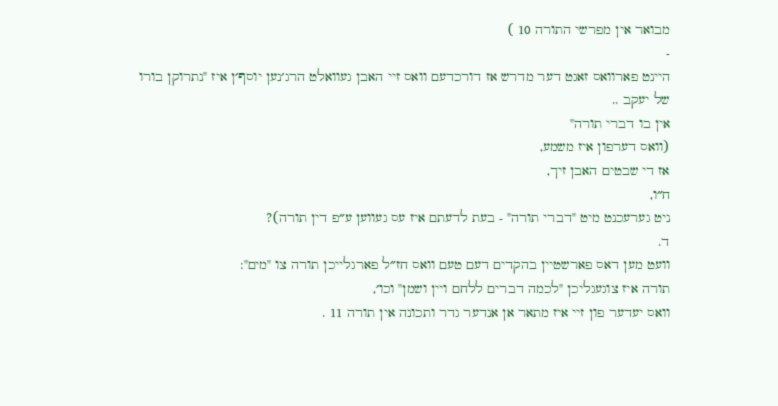מבואר אין מפרשי התורה 10 )
-
היינט פארוואס זאגט דער מדרש אז דורכדעם וואס זיי האבן געוואלט הרג׳נען יוסף׳ן איז "נתרוקן בורו של יעקב ..
אין בו דברי תורה"
(וואס דערפון איז משמע,
אז די שבטים האבן זיך,
ח״ו,
ניט גערעכנט מיט "דברי תורה" - בעת לדעתם איז עס געווען ע״פ דין תורה)?
ד.
וועט מען דאס פארשטיין בהקדים דעם טעם וואס חז״ל פארגלייכן תורה צו "מים":
תורה איז צוגעגליכן "לכמה דברים ללחם ויין ושמן" וכו׳,
וואס יעדער פון זיי איז מתאר אן אנדער גדר ותכונה אין תורה 11 .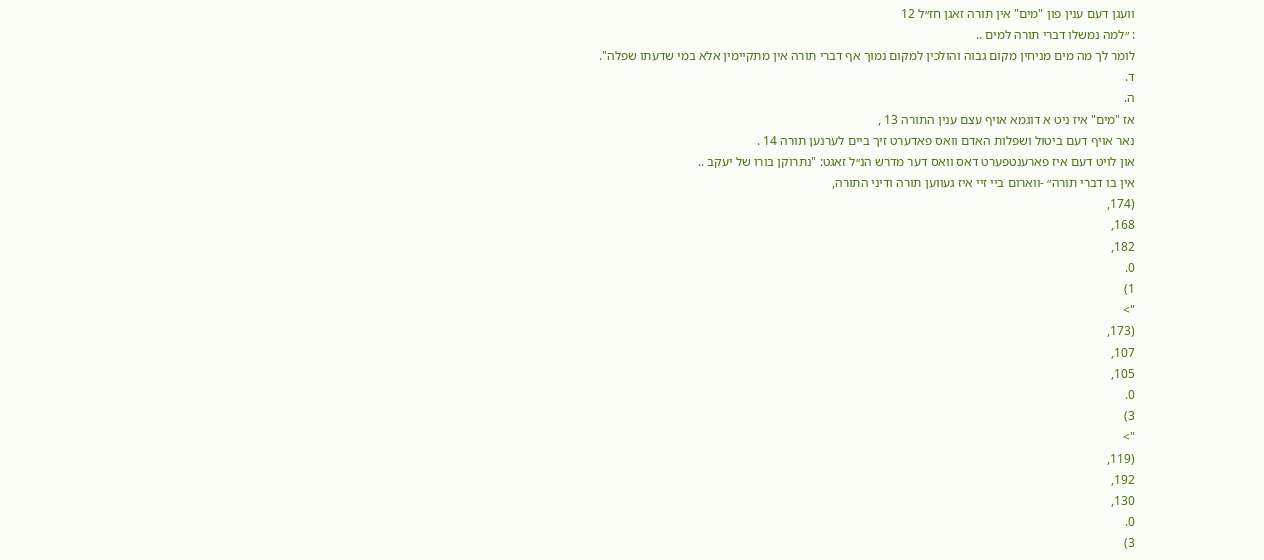וועגן דעם ענין פון "מים" אין תורה זאגן חז״ל 12
: ״למה נמשלו דברי תורה למים ..
לומר לך מה מים מניחין מקום גבוה והולכין למקום נמוך אף דברי תורה אין מתקיימין אלא במי שדעתו שפלה".
ד.
ה.
אז "מים" איז ניט א דוגמא אויף עצם ענין התורה 13 ,
נאר אויף דעם ביטול ושפלות האדם וואס פאדערט זיך ביים לערנען תורה 14 .
און לויט דעם איז פארענטפערט דאס וואס דער מדרש הנ״ל זאגט: "נתרוקן בורו של יעקב ..
אין בו דברי תורה״ -ווארום ביי זיי איז געווען תורה ודיני התורה,
(174,
168,
182,
0.
1)
">
(173,
107,
105,
0.
3)
">
(119,
192,
130,
0.
3)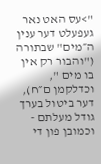">עס האט נאר געפעלט דער ענין ה״מים" שבתורה
("והבור רק אין בו מים ",
וכדלקמן ם״ח),
דער ביטול בערך גודל מעלתם - וכמובן פון די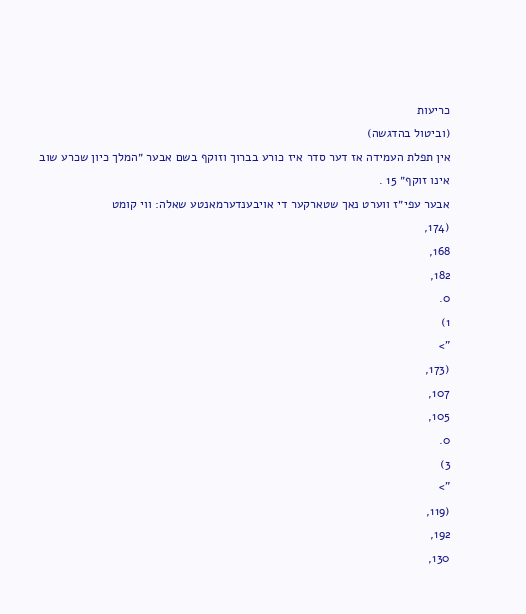כריעות
(וביטול בהדגשה)
אין תפלת העמידה אז דער סדר איז כורע בברוך וזוקף בשם אבער ״המלך כיון שכרע שוב אינו זוקף״ 15 .
אבער עפי״ז ווערט נאך שטארקער די אויבענדערמאנטע שאלה: ווי קומט
(174,
168,
182,
0.
1)
">
(173,
107,
105,
0.
3)
">
(119,
192,
130,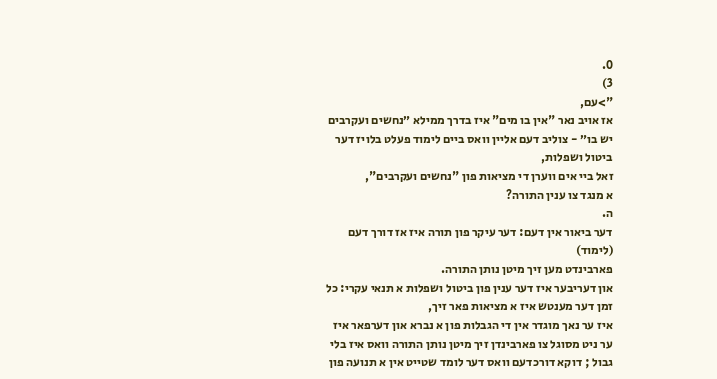0.
3)
">עם,
אז אויב נאר "אין בו מים" איז בדרך ממילא ״נחשים ועקרבים יש בו״ - צוליב דעם אליין וואס ביים לימוד פעלט בלויז דער ביטול ושפלות,
זאל ביי אים ווערן די מציאות פון "נחשים ועקרבים",
א מנגד צו ענין התורה?
ה.
דער ביאור אין דעם: דער עיקר פון תורה איז אז דורך דעם
(לימוד)
פארבינדט מען זיך מיטן נותן התורה.
און דעריבער איז דער ענין פון ביטול ושפלות א תנאי עקרי: כל זמן דער מענטש איז א מציאות פאר זיך,
איז ער נאך מוגדר אין די הגבלות פון א נברא און דערפאר איז ער ניט מסוגל צו פארבינדן זיך מיטן נותן התורה וואס איז בלי גבול ; דוקא דורכדעם וואס דער לומד שטייט אין א תנועה פון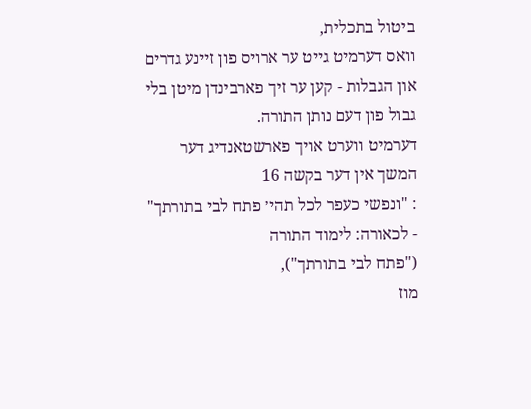ביטול בתכלית,
וואס דערמיט גייט ער ארויס פון זיינע גדרים און הגבלות - קען ער זיך פארבינדן מיטן בלי גבול פון דעם נותן התורה.
דערמיט ווערט אויך פארשטאנדיג דער המשך אין דער בקשה 16
: "ונפשי כעפר לכל תהי׳ פתח לבי בתורתך"
- לכאורה: לימוד התורה
("פתח לבי בתורתך"),
מוז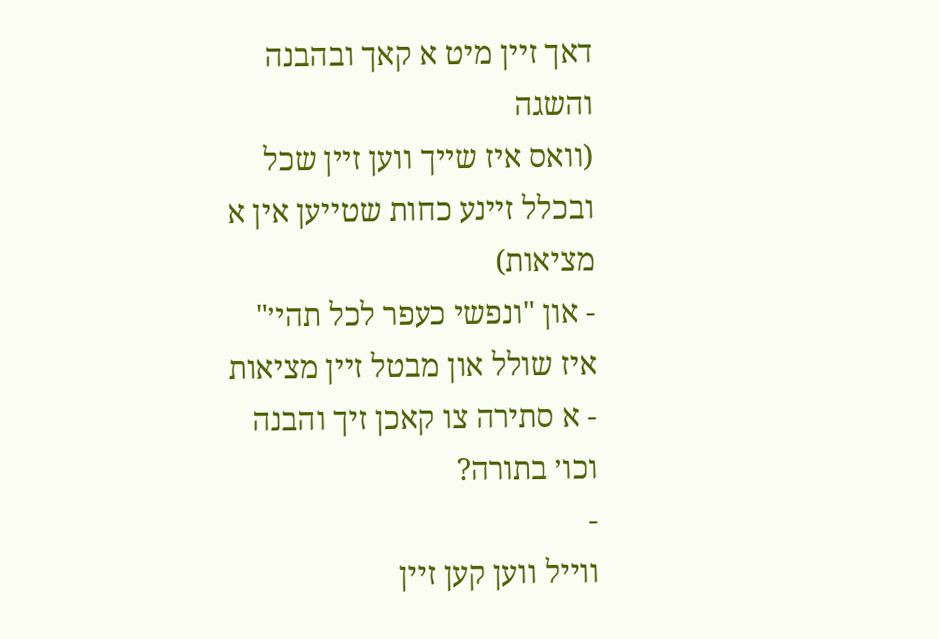דאך זיין מיט א קאך ובהבנה והשגה
(וואס איז שייך ווען זיין שכל ובכלל זיינע כחות שטייען אין א מציאות)
- און "ונפשי כעפר לכל תהי׳" איז שולל און מבטל זיין מציאות - א סתירה צו קאכן זיך והבנה וכו׳ בתורה?
-
ווייל ווען קען זיין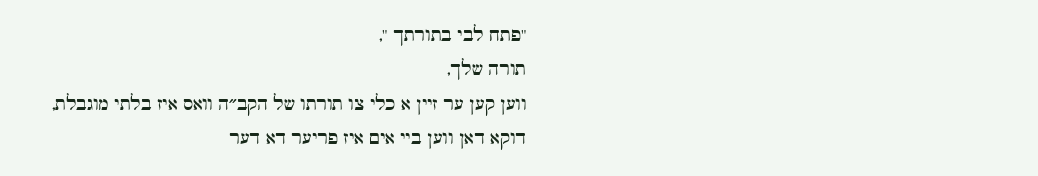"פתח לבי בתורתך ",
תורה שלך,
ווען קען ער זיין א כלי צו תורתו של הקב״ה וואס איז בלתי מוגבלת,
דוקא דאן ווען ביי אים איז פריער דא דער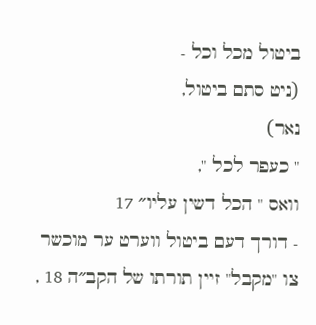ביטול מכל וכל -
(ניט סתם ביטול,
נאר)
" כעפר לכל ",
וואס " הכל דשין עליו״ 17
- דורך דעם ביטול ווערט ער מוכשר צו "מקבל" זיין תורתו של הקב״ה 18 ,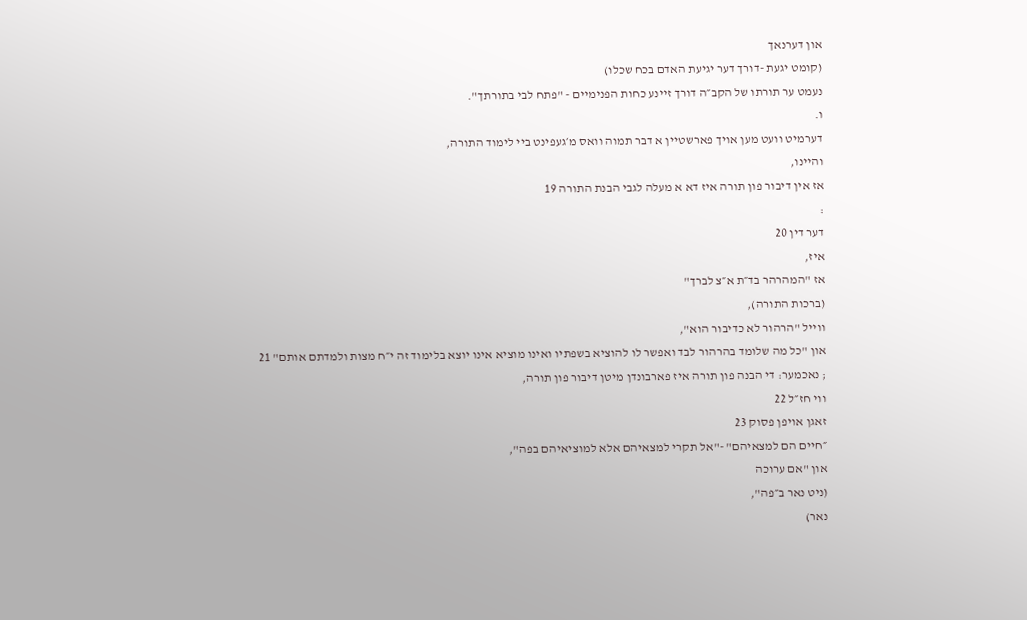און דערנאך
(קומט יגעת -דורך דער יגיעת האדם בכח שכלו)
נעמט ער תורתו של הקב״ה דורך זיינע כחות הפנימיים - "פתח לבי בתורתך".
ו.
דערמיט וועט מען אויך פארשטיין א דבר תמוה וואס מ׳געפינט ביי לימוד התורה,
והיינו,
אז אין דיבור פון תורה איז דא א מעלה לגבי הבנת התורה 19
:
דער דין 20
איז,
אז "המהרהר בד״ת א״צ לברך"
(ברכות התורה),
ווייל "הרהור לא כדיבור הוא",
און "כל מה שלומד בהרהור לבד ואפשר לו להוציא בשפתיו ואינו מוציא אינו יוצא בלימוד זה י״ח מצות ולמדתם אותם" 21
; נאכמער: די הבנה פון תורה איז פארבונדן מיטן דיבור פון תורה,
ווי חז״ל 22
זאגן אויפן פסוק 23
״חיים הם למצאיהם" -"אל תקרי למצאיהם אלא למוציאיהם בפה",
און "אם ערוכה
(ניט נאר ב״פה",
נאר)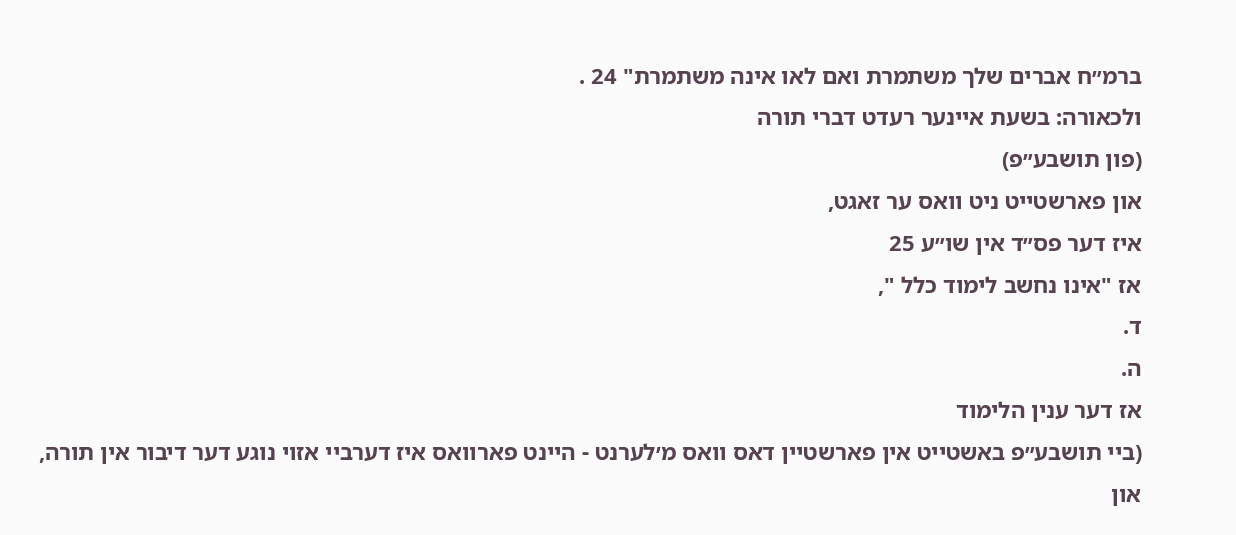ברמ״ח אברים שלך משתמרת ואם לאו אינה משתמרת" 24 .
ולכאורה: בשעת איינער רעדט דברי תורה
(פון תושבע״פ)
און פארשטייט ניט וואס ער זאגט,
איז דער פס״ד אין שו״ע 25
אז "אינו נחשב לימוד כלל ",
ד.
ה.
אז דער ענין הלימוד
(ביי תושבע״פ באשטייט אין פארשטיין דאס וואס מ׳לערנט - היינט פארוואס איז דערביי אזוי נוגע דער דיבור אין תורה,
און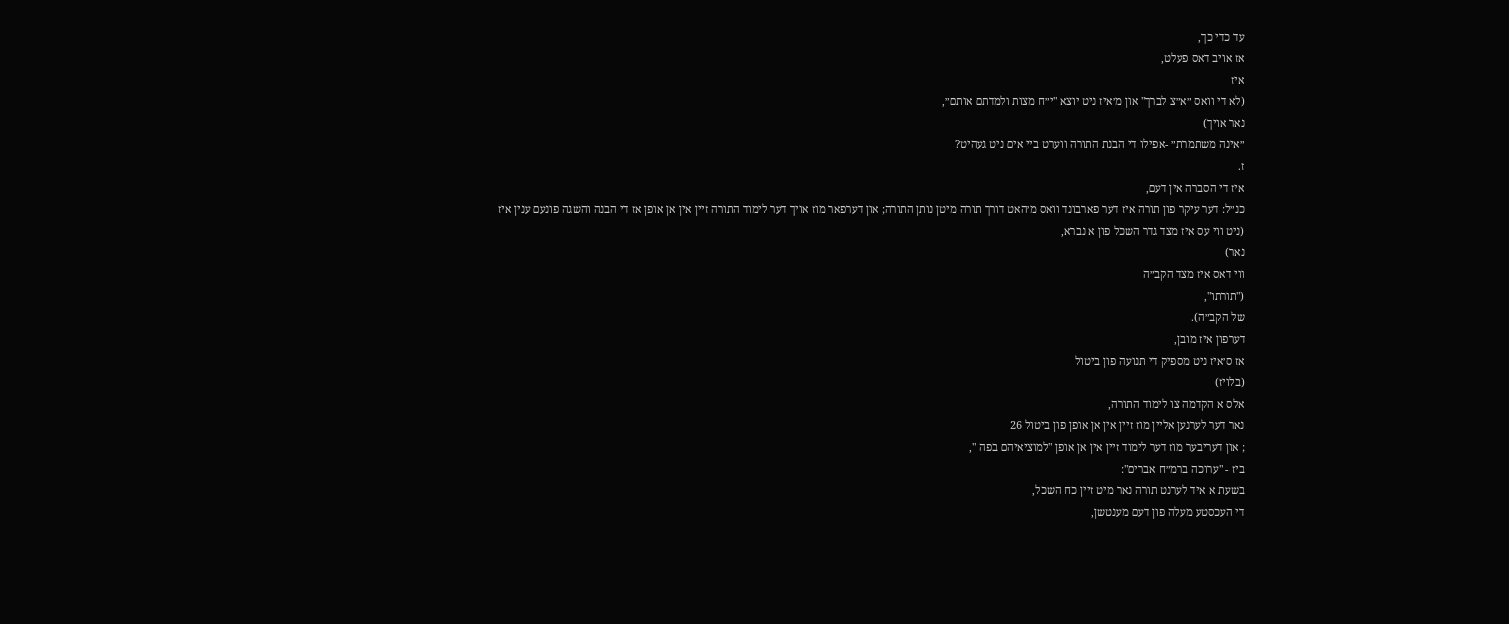עד כדי כך,
אז אויב דאס פעלט,
איז
(לא די וואס ״א״צ לברך" און מ׳איז ניט יוצא "י״ח מצות ולמדתם אותם״,
נאר אויך)
״אינה משתמרת״ -אפילו די הבנת התורה ווערט ביי אים ניט געהיט?
ז.
איז די הסברה אין דעם,
כנ״ל: דער עיקר פון תורה איז דער פארבונד וואס מ׳האט דורך תורה מיטן נותן התורה; און דערפאר מוז אויך דער לימוד התורה זיין אין אן אופן אז די הבנה והשגה פונעם ענין איז
(ניט ווי עס איז מצד גדר השכל פון א נברא,
נאר)
ווי דאס איז מצד הקב״ה
("תורתו",
של הקב״ה).
דערפון איז מובן,
אז ס׳איז ניט מספיק די תנועה פון ביטול
(בלויז)
אלס א הקדמה צו לימוד התורה,
נאר דער לערנען אליין מוז זיין אין אן אופן פון ביטול 26
; און דעריבער מוז דער לימוד זיין אין אן אופן "למוציאיהם בפה ",
ביז - "ערוכה ברמ״ח אברים":
בשעת א איד לערנט תורה נאר מיט זיין כח השכל,
די העכסטע מעלה פון דעם מענטשן,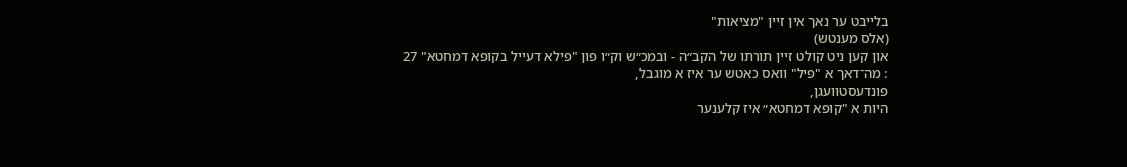בלייבט ער נאך אין זיין "מציאות"
(אלס מענטש)
און קען ניט קולט זיין תורתו של הקב״ה - ובמכ״ש וק״ו פון "פילא דעייל בקופא דמחטא" 27
: מה־דאך א "פיל" וואס כאטש ער איז א מוגבל,
פונדעסטוועגן,
היות א "קופא דמחטא״ איז קלענער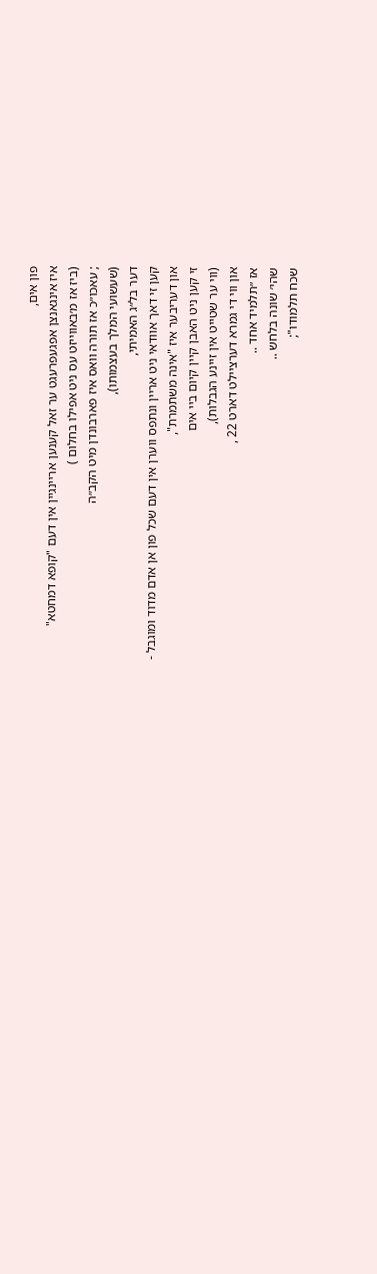פון אים,
איז אינגאנצן אפגעפרעגט ער זאל קענען אריינגיין אין דעם "קופא דמחטא"
(ביז אז מ׳באווייזט עס ניט אפילו בחלום )
; עאכו״כ אז תורה וואס איז פארבונדן מיט הקב״ה
(שעשועי המלך בעצמותו),
דער בל״ג האמיתי,
קען זי דאך אוודאי ניט אריין ונתפס ווערן אין דעם שכל פון אן אדם מדוד ומוגבל -
און דעריבער איז "אינה משתמרת",
זי קען ניט האבן קיין קיום ביי אים
(ווי ער שטייט אין זיינע הגבלות),
און ווי די גמרא דערציילט דארט 22 ,
אז ״תלמיד אחד ..
שהי׳ שונה בלחש ..
שכח תלמודו";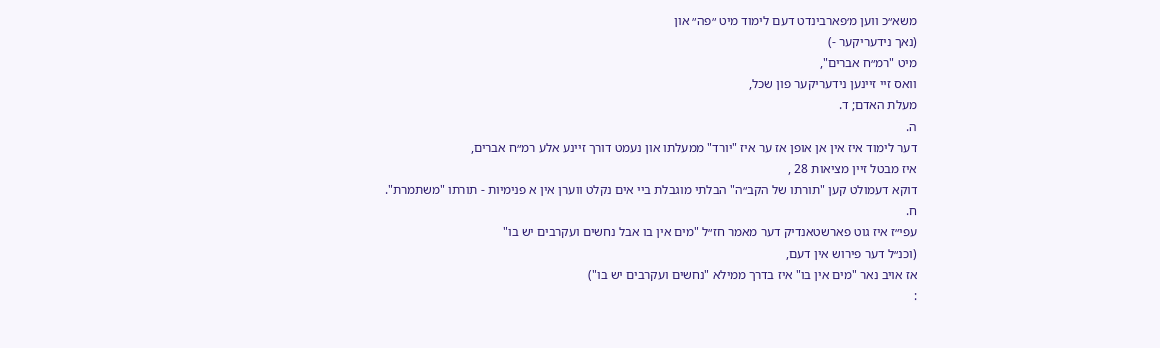משא״כ ווען מ׳פארבינדט דעם לימוד מיט ״פה״ און
(נאך נידעריקער -)
מיט "רמ״ח אברים",
וואס זיי זיינען נידעריקער פון שכל,
מעלת האדם; ד.
ה.
דער לימוד איז אין אן אופן אז ער איז "יורד" ממעלתו און נעמט דורך זיינע אלע רמ״ח אברים,
איז מבטל זיין מציאות 28 ,
דוקא דעמולט קען "תורתו של הקב״ה" הבלתי מוגבלת ביי אים נקלט ווערן אין א פנימיות - תורתו "משתמרת".
ח.
עפי״ז איז גוט פארשטאנדיק דער מאמר חז״ל "מים אין בו אבל נחשים ועקרבים יש בו"
(וכנ״ל דער פירוש אין דעם,
אז אויב נאר "מים אין בו" איז בדרך ממילא "נחשים ועקרבים יש בו")
: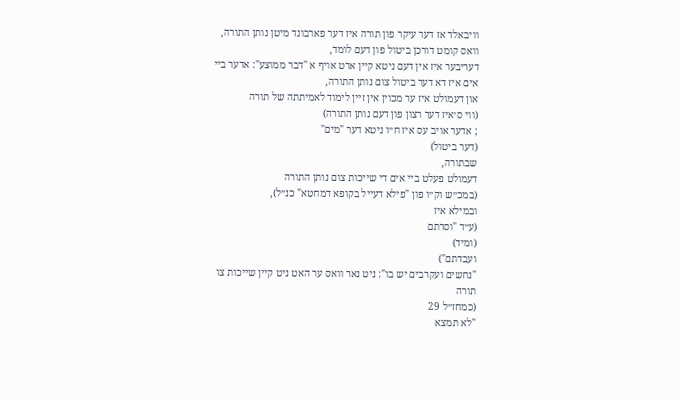וויבאלד אז דער עיקר פון תורה איז דער פארבונד מיטן נותן התורה,
וואס קומט דורכן ביטול פון דעם לומד,
דעריבער איז אין דעם ניטא קיין ארט אויף א "דבר ממוצע": אדער ביי אים איז דא דער ביטול צום נותן התורה,
און דעמולט איז ער מכוין אין זיין לימוד לאמיתתה של תורה
(ווי ס׳איז דער רצון פון דעם נותן התורה)
; אדער אויב עס איז ח״ו ניטא דער "מים"
(דער ביטול)
שבתורה,
דעמולט פעלט ביי אים די שייכות צום נותן התורה
(במכ״ש וק״ו פון "פילא דעייל בקופא דמחטא" כנ״ל),
ובמילא איז
(ע״ד "וסרתם
(ומיד)
ועבדתם")
"נחשים ועקרבים יש בו": ניט נאר וואס ער האט ניט קיין שייכות צו תורה
(כמחז״ל 29
"לא תמצא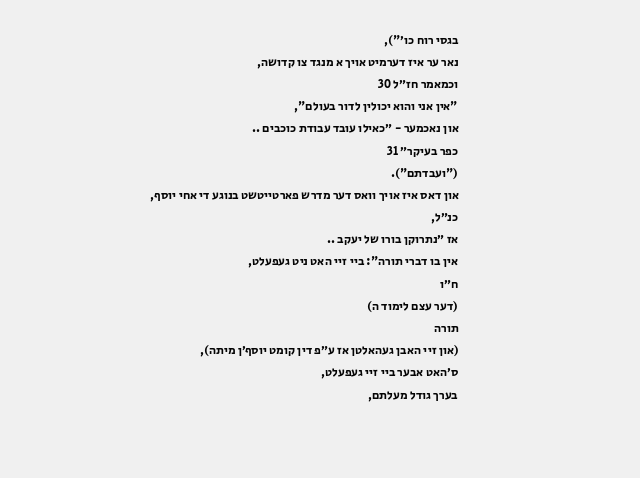בגסי רוח כו׳"),
נאר ער איז דערמיט אויך א מנגד צו קדושה,
וכמאמר חז״ל 30
"אין אני והוא יכולין לדור בעולם",
און נאכמער - ״כאילו עובד עבודת כוכבים ..
כפר בעיקר״ 31
("ועבדתם").
און דאס איז אויך וואס דער מדרש פארטייטשט בנוגע די אחי יוסף,
כנ״ל,
אז ״נתרוקן בורו של יעקב ..
אין בו דברי תורה": ביי זיי האט ניט געפעלט,
ח״ו
(דער עצם לימוד ה)
תורה
(און זיי האבן געהאלטן אז ע״פ דין קומט יוסף׳ן מיתה),
ס׳האט אבער ביי זיי געפעלט,
בערך גודל מעלתם,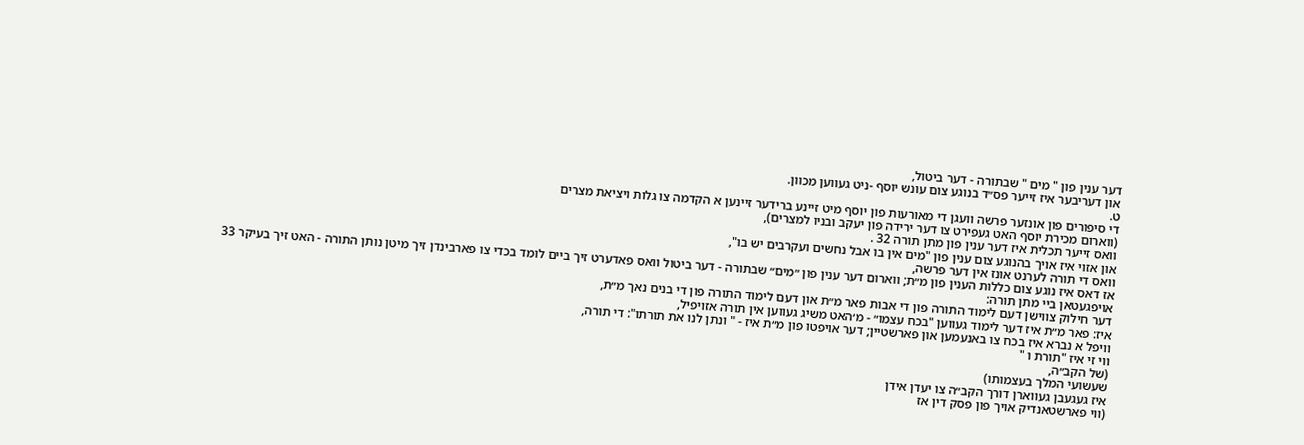דער ענין פון " מים " שבתורה - דער ביטול,
און דעריבער איז זייער פס״ד בנוגע צום עונש יוסף -ניט געווען מכוון.
ט.
די סיפורים פון אונזער פרשה וועגן די מאורעות פון יוסף מיט זיינע ברידער זיינען א הקדמה צו גלות ויציאת מצרים
(ווארום מכירת יוסף האט געפירט צו דער ירידה פון יעקב ובניו למצרים),
וואס זייער תכלית איז דער ענין פון מתן תורה 32 .
און אזוי איז אויך בהנוגע צום ענין פון "מים אין בו אבל נחשים ועקרבים יש בו",
וואס די תורה לערנט אונז אין דער פרשה,
אז דאס איז נוגע צום כללות הענין פון מ״ת; ווארום דער ענין פון ״מים״ שבתורה - דער ביטול וואס פאדערט זיך ביים לומד בכדי צו פארבינדן זיך מיטן נותן התורה - האט זיך בעיקר 33
אויפגעטאן ביי מתן תורה:
דער חילוק צווישן דעם לימוד התורה פון די אבות פאר מ״ת און דעם לימוד התורה פון די בנים נאך מ״ת,
איז: פאר מ״ת איז דער לימוד געווען "בכח עצמו״ - מ׳האט משיג געווען אין תורה אזויפיל,
וויפל א נברא איז בכח צו באנעמען און פארשטיין; דער אויפטו פון מ״ת איז - " ונתן לנו את תורתו": די תורה,
ווי זי איז "תורת ו "
(של הקב״ה,
שעשועי המלך בעצמותו)
איז געגעבן געווארן דורך הקב״ה צו יעדן אידן
(ווי פארשטאנדיק אויך פון פסק דין אז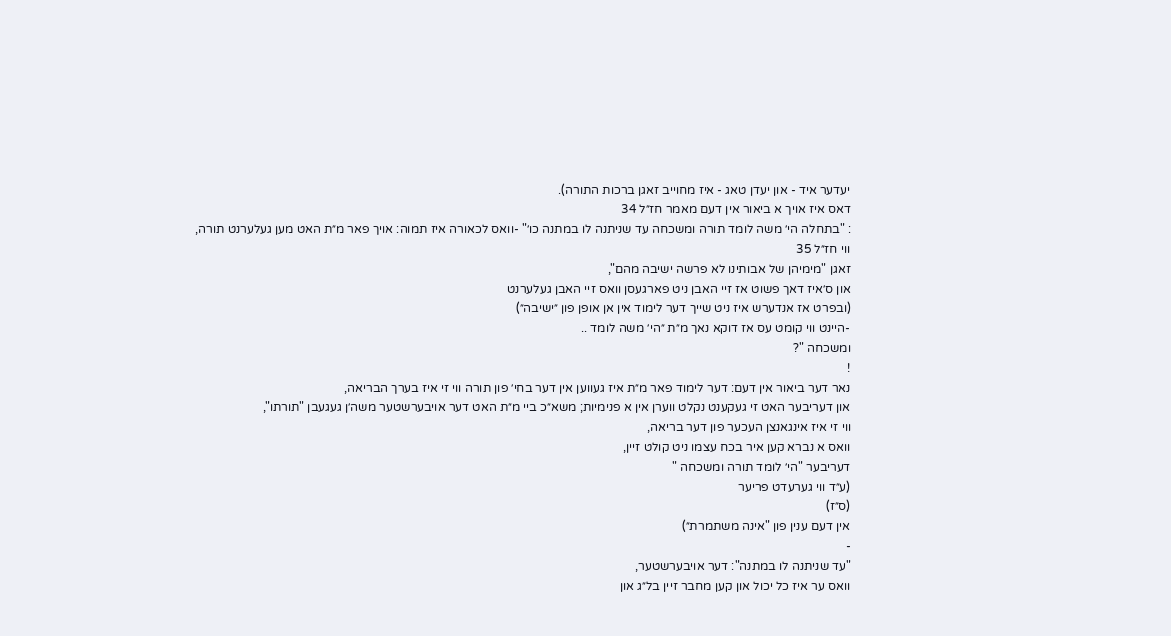יעדער איד - און יעדן טאג - איז מחוייב זאגן ברכות התורה).
דאס איז אויך א ביאור אין דעם מאמר חז״ל 34
: "בתחלה הי׳ משה לומד תורה ומשכחה עד שניתנה לו במתנה כו׳" -וואס לכאורה איז תמוה: אויך פאר מ״ת האט מען געלערנט תורה,
ווי חז״ל 35
זאגן "מימיהן של אבותינו לא פרשה ישיבה מהם",
און ס׳איז דאך פשוט אז זיי האבן ניט פארגעסן וואס זיי האבן געלערנט
(ובפרט אז אנדערש איז ניט שייך דער לימוד אין אן אופן פון ״ישיבה״)
-היינט ווי קומט עס אז דוקא נאך מ״ת ״הי׳ משה לומד ..
ומשכחה "?
!
נאר דער ביאור אין דעם: דער לימוד פאר מ״ת איז געווען אין דער בחי׳ פון תורה ווי זי איז בערך הבריאה,
און דעריבער האט זי געקענט נקלט ווערן אין א פנימיות; משא״כ ביי מ״ת האט דער אויבערשטער משה׳ן געגעבן "תורתו",
ווי זי איז אינגאנצן העכער פון דער בריאה,
וואס א נברא קען איר בכח עצמו ניט קולט זיין,
דעריבער "הי׳ לומד תורה ומשכחה "
(ע״ד ווי גערעדט פריער
(ס״ז)
אין דעם ענין פון "אינה משתמרת״)
-
"עד שניתנה לו במתנה": דער אויבערשטער,
וואס ער איז כל יכול און קען מחבר זיין בל״ג און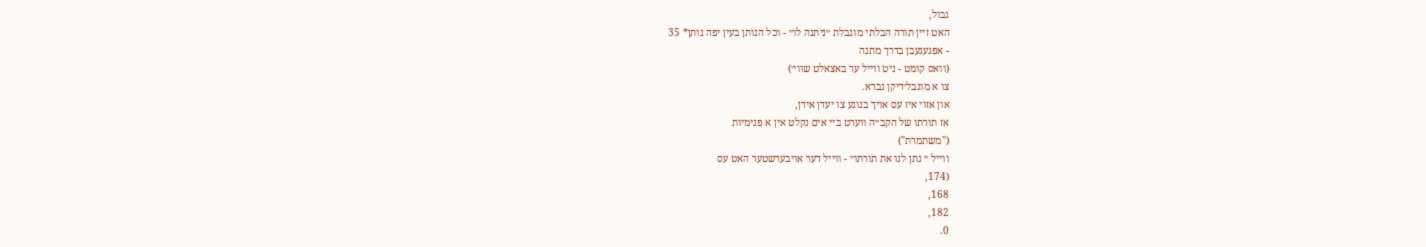גבול,
האט זיין תורה הבלתי מוגבלת ״ניתנה לו״ - וכל הנותן בעין יפה נותן* 35
- אפגעגעבן בדרך מתנה
(וואס קומט - ניט ווייל ער באצאלט שווי׳)
צו א מוגבל׳דיקן נברא.
און אזוי איז עס אויך בנוגע צו יעדן אידן,
אז תורתו של הקב״ה ווערט ביי אים נקלט אין א פנימיות
("משתמרת")
ווייל ״ נתן לנו את תורתו״ - ווייל דער אויבערשטער האט עס
(174,
168,
182,
0.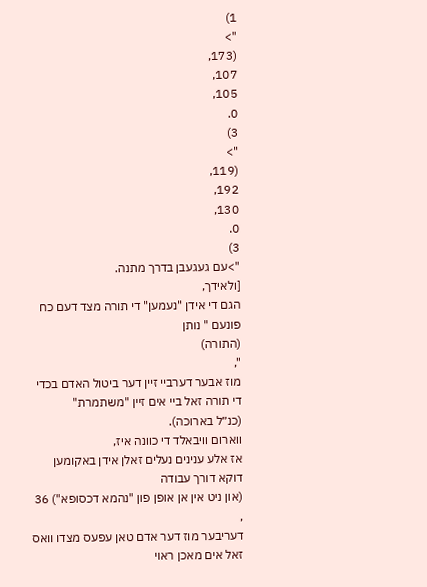1)
">
(173,
107,
105,
0.
3)
">
(119,
192,
130,
0.
3)
">עם געגעבן בדרך מתנה.
[ולאידך,
הגם די אידן "נעמען" די תורה מצד דעם כח פונעם " נותן
(התורה)
",
מוז אבער דערביי זיין דער ביטול האדם בכדי די תורה זאל ביי אים זיין "משתמרת"
(כנ״ל בארוכה).
ווארום וויבאלד די כוונה איז,
אז אלע ענינים נעלים זאלן אידן באקומען דוקא דורך עבודה
(און ניט אין אן אופן פון "נהמא דכסופא") 36 ,
דעריבער מוז דער אדם טאן עפעס מצדו וואס זאל אים מאכן ראוי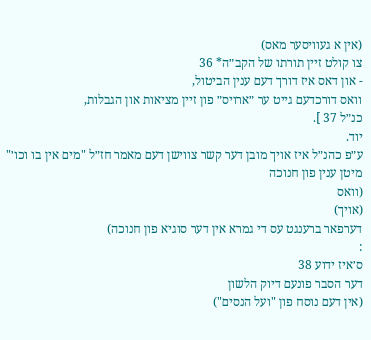(אין א געוויסער מאס)
צו קולט זיין תורתו של הקב״ה* 36
- און דאס איז דורך דעם ענין הביטול,
וואס דורכדעם גייט ער ״ארויס״ פון זיין מציאות און הגבלות,
כנ״ל 37 ].
יוד.
ע״פ כהנ״ל איז אויך מובן דער קשר צווישן דעם מאמר חז״ל "מים אין בו וכו׳" מיטן ענין פון חנוכה
(וואס
(אויך)
דערפאר ברענגט עס די גמרא אין דער סוגיא פון חנוכה)
:
ס׳איז ידוע 38
דער הסבר פונעם דיוק הלשון
(אין דעם נוסח פון "ועל הנסים")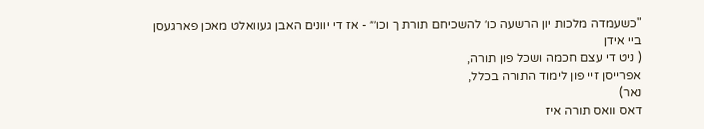"כשעמדה מלכות יון הרשעה כו׳ להשכיחם תורת ך וכו׳״ - אז די יוונים האבן געוואלט מאכן פארגעסן ביי אידן
( ניט די עצם חכמה ושכל פון תורה,
אפרייסן זיי פון לימוד התורה בכלל,
נאר)
דאס וואס תורה איז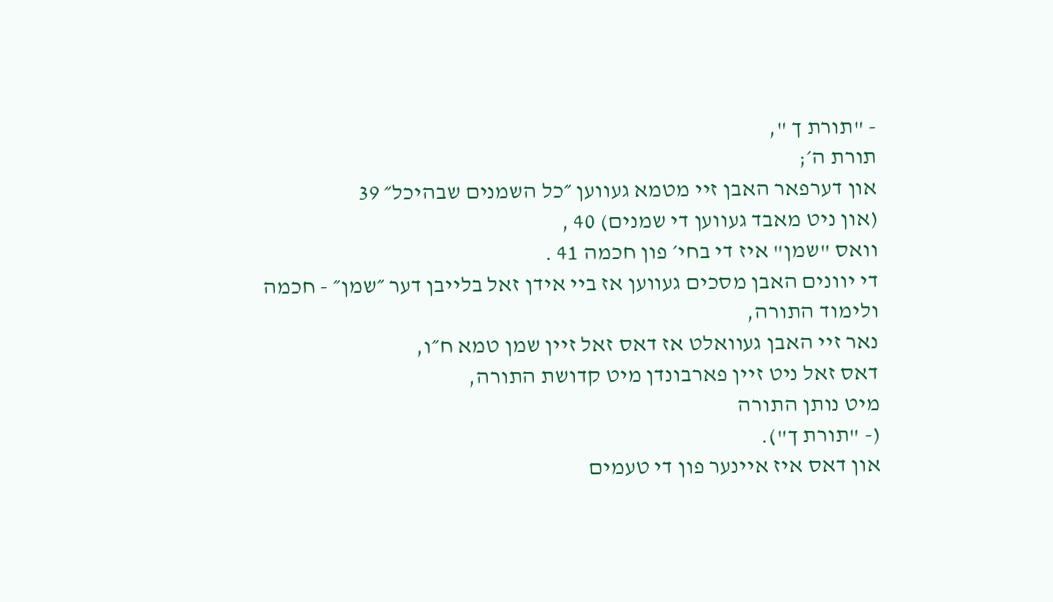- "תורת ך ",
תורת ה׳;
און דערפאר האבן זיי מטמא געווען ״כל השמנים שבהיכל״ 39
(און ניט מאבד געווען די שמנים) 40 ,
וואס "שמן" איז די בחי׳ פון חכמה 41 .
די יוונים האבן מסכים געווען אז ביי אידן זאל בלייבן דער ״שמן״ - חכמה ולימוד התורה,
נאר זיי האבן געוואלט אז דאס זאל זיין שמן טמא ח״ו,
דאס זאל ניט זיין פארבונדן מיט קדושת התורה,
מיט נותן התורה
(- "תורת ך").
און דאס איז איינער פון די טעמים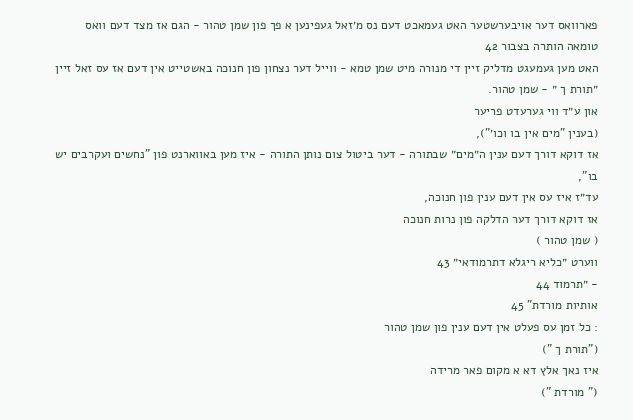פארוואס דער אויבערשטער האט געמאכט דעם נס מ׳זאל געפינען א פך פון שמן טהור - הגם אז מצד דעם וואס טומאה הותרה בצבור 42
האט מען געמעגט מדליק זיין די מנורה מיט שמן טמא - ווייל דער נצחון פון חנוכה באשטייט אין דעם אז עס זאל זיין ״תורת ך ״ - שמן טהור.
און ע״ד ווי גערעדט פריער
(בענין "מים אין בו וכו׳"),
אז דוקא דורך דעם ענין ה״מים״ שבתורה - דער ביטול צום נותן התורה - איז מען באווארנט פון "נחשים ועקרבים יש בו",
עד״ז איז עס אין דעם ענין פון חנוכה,
אז דוקא דורך דער הדלקה פון נרות חנוכה
( שמן טהור )
ווערט ״כליא ריגלא דתרמודאי״ 43
- ״תרמוד 44
אותיות מורדת" 45
: כל זמן עס פעלט אין דעם ענין פון שמן טהור
("תורת ך ")
איז נאך אלץ דא א מקום פאר מרידה
(" מורדת ")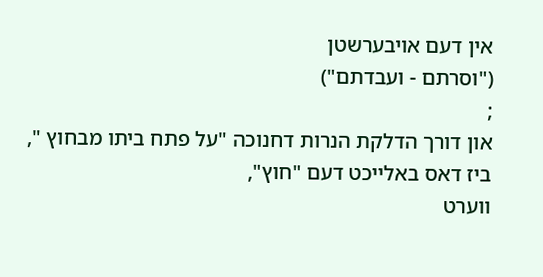אין דעם אויבערשטן
("וסרתם - ועבדתם")
;
און דורך הדלקת הנרות דחנוכה "על פתח ביתו מבחוץ ",
ביז דאס באלייכט דעם "חוץ",
ווערט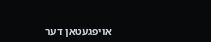אויפגעטאן דער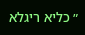״ כליא ריגלא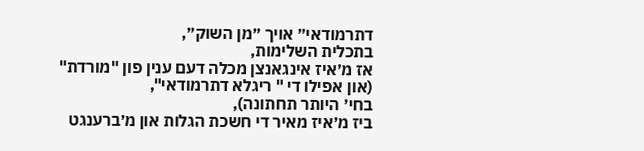דתרמודאי״ אויך ״מן השוק״,
בתכלית השלימות,
אז מ׳איז אינגאנצן מכלה דעם ענין פון "מורדת"
(און אפילו די " ריגלא דתרמודאי",
בחי׳ היותר תחתונה),
ביז מ׳איז מאיר די חשכת הגלות און מ׳ברענגט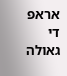אראפ די גאולה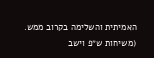האמיתית והשלימה בקרוב ממש.
(משיחות ש״פ וישב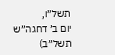תשל״ו,
יום ב׳ דחגה״ש תשל״ב)